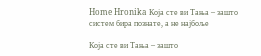Home Hronika Која сте ви Тања – зашто систем бира познате, а не најбоље

Која сте ви Тања – зашто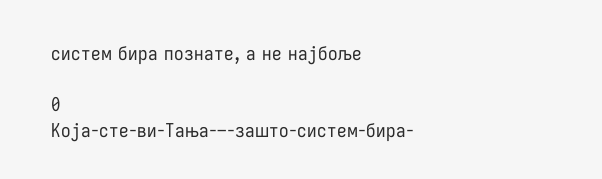систем бира познате, а не најбоље

0
Која-сте-ви-Тања-–-зашто-систем-бира-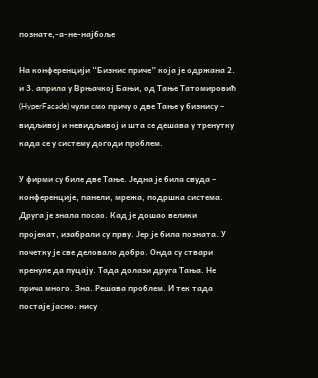познате,-а-не-најбоље

На конференцији “Бизнис приче” која је одржана 2. и 3. априла у Врњачкој Бањи, од Тање Татомировић (HyperFacade) чули смо причу о две Тање у бизнису – видљивој и невидљивој и шта се дешава у тренутку када се у систему догоди проблем.

У фирми су биле две Тање. Једна је била свуда – конференције, панели, мрежа, подршка система. Друга је знала посао. Кад је дошао велики пројекат, изабрали су прву. Јер је била позната. У почетку је све деловало добро. Онда су ствари кренуле да пуцају. Тада долази друга Тања. Не прича много. Зна. Решава проблем. И тек тада постаје јасно: нису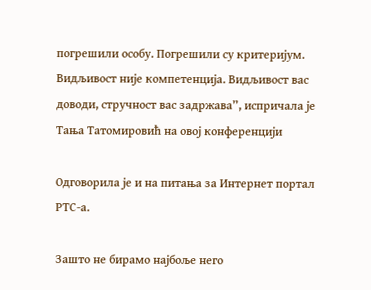погрешили особу. Погрешили су критеријум. Видљивост није компетенција. Видљивост вас доводи, стручност вас задржава”, испричала је Тања Татомировић на овој конференцији

Одговорила је и на питања за Интернет портал РТС-а.

Зашто не бирамо најбоље него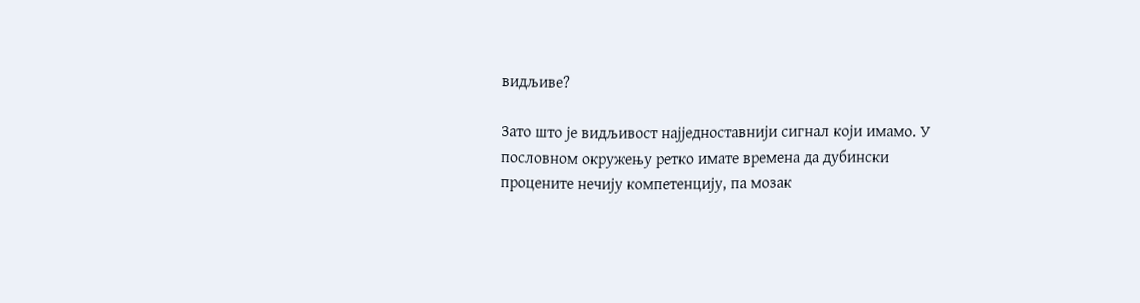видљиве?

Зато што је видљивост најједноставнији сигнал који имамо. У пословном окружењу ретко имате времена да дубински процените нечију компетенцију, па мозак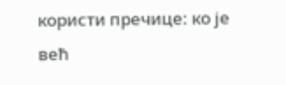користи пречице: ко је већ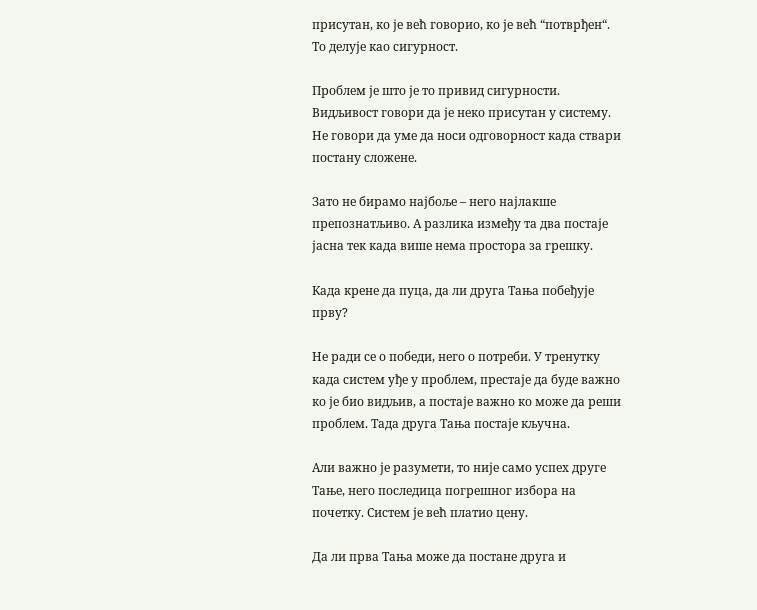присутан, ко је већ говорио, ко је већ “потврђен“. То делује као сигурност.

Проблем је што је то привид сигурности. Видљивост говори да је неко присутан у систему. Не говори да уме да носи одговорност када ствари постану сложене.

Зато не бирамо најбоље – него најлакше препознатљиво. А разлика између та два постаје јасна тек када више нема простора за грешку.

Када крене да пуца, да ли друга Тања побеђује прву?

Не ради се о победи, него о потреби. У тренутку када систем уђе у проблем, престаје да буде важно ко је био видљив, а постаје важно ко може да реши проблем. Тада друга Тања постаје кључна.

Али важно је разумети, то није само успех друге Тање, него последица погрешног избора на почетку. Систем је већ платио цену.

Да ли прва Тања може да постане друга и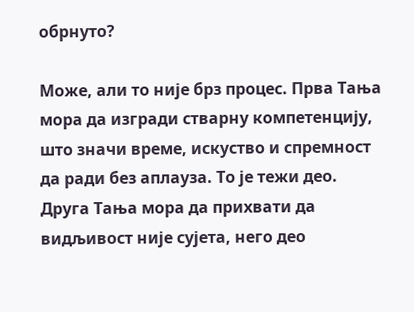обрнуто?

Може, али то није брз процес. Прва Тања мора да изгради стварну компетенцију, што значи време, искуство и спремност да ради без аплауза. То је тежи део. Друга Тања мора да прихвати да видљивост није сујета, него део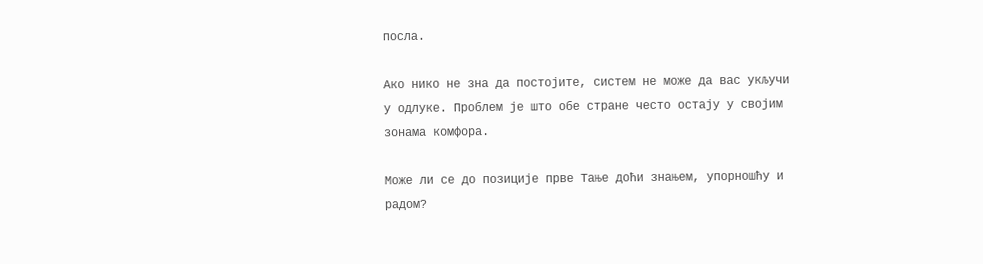посла.

Ако нико не зна да постојите, систем не може да вас укључи у одлуке. Проблем је што обе стране често остају у својим зонама комфора.

Може ли се до позиције прве Тање доћи знањем, упорношћу и радом?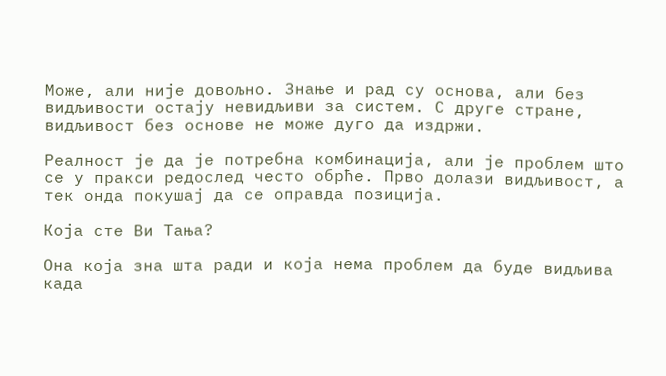Може, али није довољно. Знање и рад су основа, али без видљивости остају невидљиви за систем. С друге стране, видљивост без основе не може дуго да издржи.

Реалност је да је потребна комбинација, али је проблем што се у пракси редослед често обрће. Прво долази видљивост, а тек онда покушај да се оправда позиција.

Која сте Ви Тања?

Она која зна шта ради и која нема проблем да буде видљива када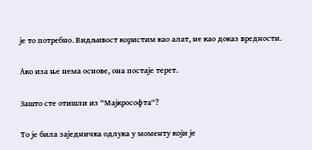је то потребно. Видљивост користим као алат, не као доказ вредности.

Ако иза ње нема основе, она постаје терет.

Зашто сте отишли из “Мајкрософта“?

То је била заједничка одлука у моменту који је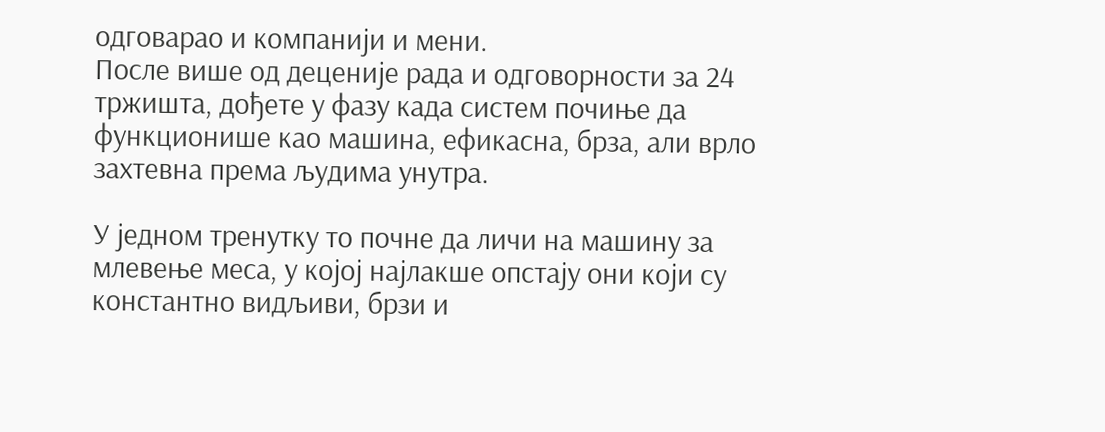одговарао и компанији и мени.
После више од деценије рада и одговорности за 24 тржишта, дођете у фазу када систем почиње да функционише као машина, ефикасна, брза, али врло захтевна према људима унутра.

У једном тренутку то почне да личи на машину за млевење меса, у којој најлакше опстају они који су константно видљиви, брзи и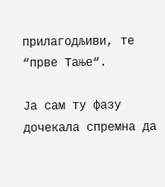прилагодљиви, те “прве Тање“.

Ја сам ту фазу дочекала спремна да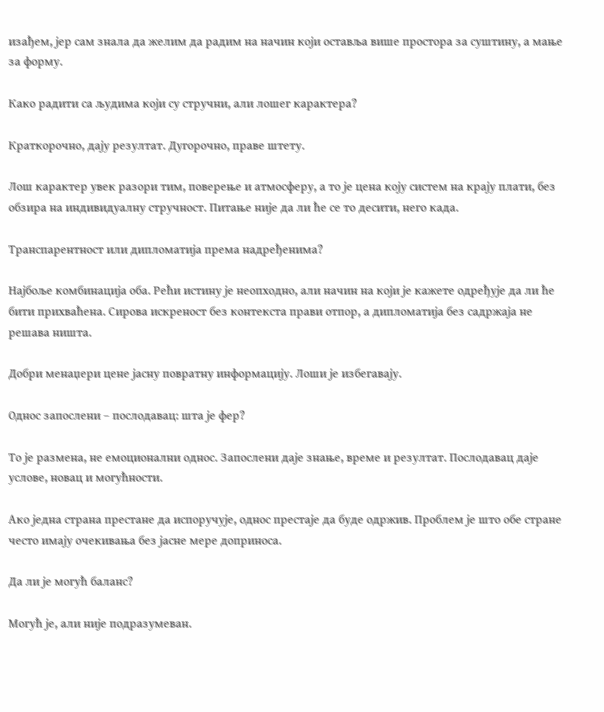изађем, јер сам знала да желим да радим на начин који оставља више простора за суштину, а мање за форму.

Како радити са људима који су стручни, али лошег карактера?

Краткорочно, дају резултат. Дугорочно, праве штету.

Лош карактер увек разори тим, поверење и атмосферу, а то је цена коју систем на крају плати, без обзира на индивидуалну стручност. Питање није да ли ће се то десити, него када.

Транспарентност или дипломатија према надређенима?

Најбоље комбинација оба. Рећи истину је неопходно, али начин на који је кажете одређује да ли ће бити прихваћена. Сирова искреност без контекста прави отпор, а дипломатија без садржаја не решава ништа.

Добри менаџери цене јасну повратну информацију. Лоши је избегавају.

Однос запослени – послодавац: шта је фер?

То је размена, не емоционални однос. Запослени даје знање, време и резултат. Послодавац даје услове, новац и могућности.

Ако једна страна престане да испоручује, однос престаје да буде одржив. Проблем је што обе стране често имају очекивања без јасне мере доприноса.

Да ли је могућ баланс?

Могућ је, али није подразумеван.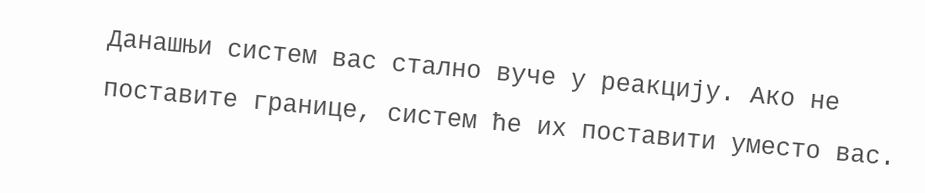Данашњи систем вас стално вуче у реакцију. Ако не поставите границе, систем ће их поставити уместо вас.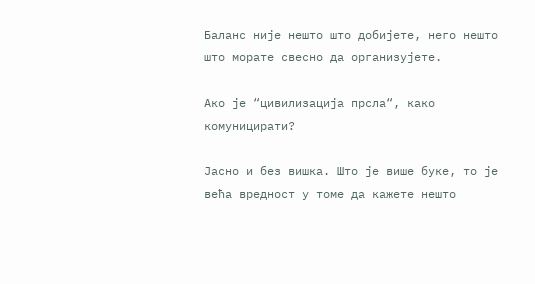Баланс није нешто што добијете, него нешто што морате свесно да организујете.

Ако је “цивилизација прсла“, како комуницирати?

Јасно и без вишка. Што је више буке, то је већа вредност у томе да кажете нешто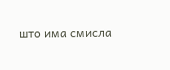што има смисла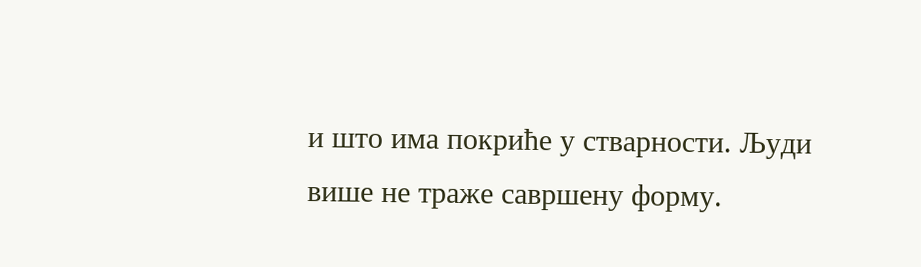и што има покриће у стварности. Људи више не траже савршену форму.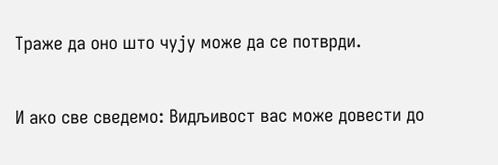Траже да оно што чују може да се потврди.

И ако све сведемо: Видљивост вас може довести до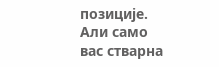позиције. Али само вас стварна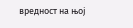вредност на њој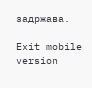задржава.

Exit mobile version